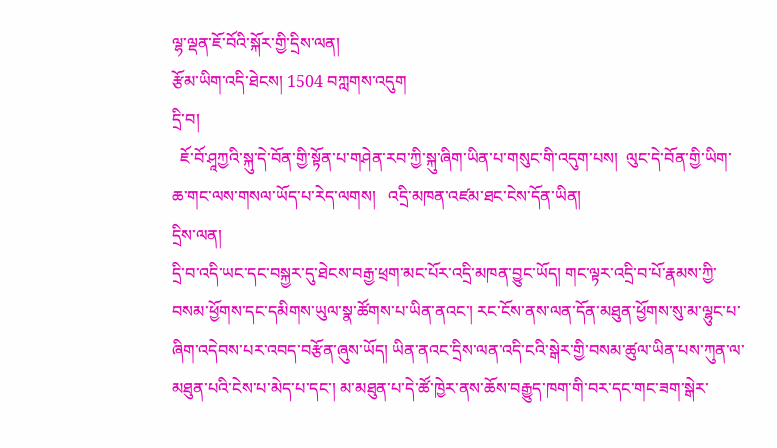ལྷ་ལྡན་ཇོ་བོའི་སྐོར་གྱི་དྲིས་ལན།
རྩོམ་ཡིག་འདི་ཐེངས། 1504 བཀླགས་འདུག
དྲི་བ།
  ཇོ་བོ་ཤཱཀྱའི་སྐུ་དེ་བོན་གྱི་སྟོན་པ་གཤེན་རབ་ཀྱི་སྐུ་ཞིག་ཡིན་པ་གསུང་གི་འདུག་པས།  ལུང་དེ་བོན་གྱི་ཡིག་ཆ་གང་ལས་གསལ་ཡོད་པ་རེད་ལགས།   འདྲི་མཁན་འཛམ་ཐང་ངེས་དོན་ཡིན།
དྲིས་ལན།
དྲི་བ་འདི་ཡང་དང་བསྐྱར་དུ་ཐེངས་བརྒྱ་ཕྲག་མང་པོར་འདྲི་མཁན་བྱུང་ཡོད། གང་ལྟར་འདྲི་བ་པོ་རྣམས་ཀྱི་བསམ་ཕྱོགས་དང་དམིགས་ཡུལ་སྣ་ཚོགས་པ་ཡིན་ནའང་། རང་ངོས་ནས་ལན་དོན་མཐུན་ཕྱོགས་སུ་མ་ལྷུང་པ་ཞིག་འདེབས་པར་འབད་བརྩོན་ཞུས་ཡོད། ཡིན་ནའང་དྲིས་ལན་འདི་ངའི་སྒེར་གྱི་བསམ་ཚུལ་ཡིན་པས་ཀུན་ལ་མཐུན་པའི་ངེས་པ་མེད་པ་དང་། མ་མཐུན་པ་དེ་ཚོ་ཁྱེར་ནས་ཆོས་བརྒྱུད་ཁག་གི་བར་དང་གང་ཟག་སྒེར་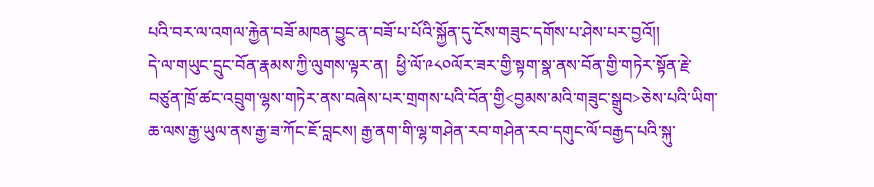པའི་བར་ལ་འགལ་རྐྱེན་བཟོ་མཁན་བྱུང་ན་བཟོ་པ་པོའི་སྐྱོན་དུ་ངོས་གཟུང་དགོས་པ་ཤེས་པར་བྱའོ།།
དེ་ལ་གཡུང་དྲུང་བོན་རྣམས་ཀྱི་ལུགས་ལྟར་ན།  ཕྱི་ལོ་༩༨༠ལོར་ཟར་གྱི་སྟག་སྣ་ནས་བོན་གྱི་གཏེར་སྟོན་རྗེ་བཙུན་ཁྲོ་ཚང་འབྲུག་ལྷས་གཏེར་ནས་བཞེས་པར་གྲགས་པའི་བོན་གྱི<བྱམས་མའི་གཟུང་སྒྲུབ>ཅེས་པའི་ཡིག་ཆ་ལས་རྒྱ་ཡུལ་ནས་རྒྱ་ཟ་ཀོང་ཇོ་བླངས། རྒྱ་ནག་གི་ལྷ་གཤེན་རབ་གཤེན་རབ་དགུང་ལོ་བརྒྱད་པའི་སྐུ་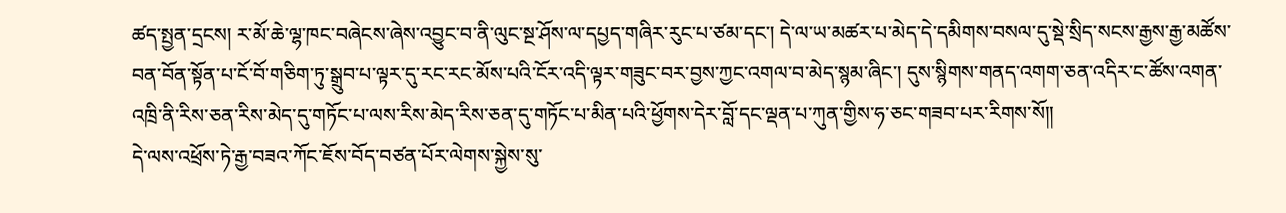ཚད་སྤྱན་དྲངས། ར་མོ་ཆེ་ལྷ་ཁང་བཞེངས་ཞེས་འབྱུང་བ་ནི་ལུང་སྔ་ཤོས་ལ་དཔྱད་གཞིར་རུང་པ་ཙམ་དང་། དེ་ལ་ཡ་མཚར་པ་མེད་དེ་དམིགས་བསལ་དུ་སྡེ་སྲིད་སངས་རྒྱས་རྒྱ་མཚོས་བན་བོན་སྟོན་པ་ངོ་བོ་གཅིག་ཏུ་སྒྲུབ་པ་ལྟར་དུ་རང་རང་མོས་པའི་ངོར་འདི་ལྟར་གཟུང་བར་བྱས་ཀྱང་འགལ་བ་མེད་སྙམ་ཞིང་། དུས་སྙིགས་གནད་འགག་ཅན་འདིར་ང་ཚོས་འགན་འཁྲི་ནི་རིས་ཅན་རིས་མེད་དུ་གཏོང་པ་ལས་རིས་མེད་རིས་ཅན་དུ་གཏོང་པ་མིན་པའི་ཕྱོགས་དེར་བློ་དང་ལྡན་པ་ཀུན་གྱིས་ཧ་ཅང་གཟབ་པར་རིགས་སོ།།
དེ་ལས་འཕྲོས་ཏེ་རྒྱ་བཟའ་ཀོང་ཇོས་བོད་བཙན་པོར་ལེགས་སྐྱེས་སུ་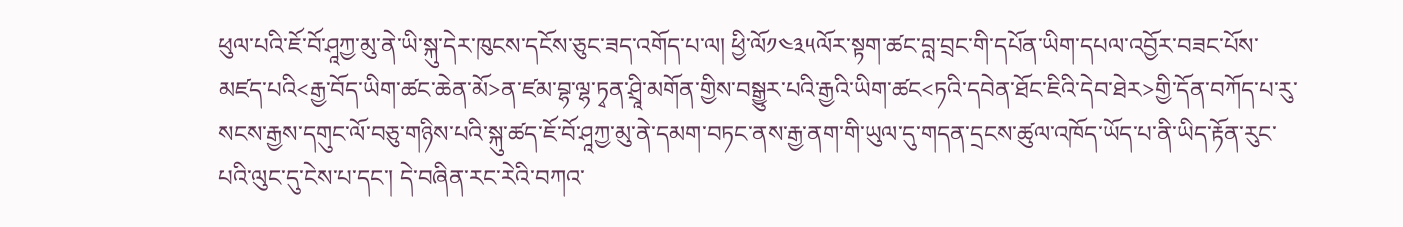ཕུལ་པའི་ཇོ་བོ་ཤཱཀྱ་མུ་ནེ་ཡི་སྐུ་དེར་ཁུངས་དངོས་ཅུང་ཟད་འགོད་པ་ལ། ཕྱི་ལོ༡༤༣༥ལོར་སྟག་ཚང་བླ་བྲང་གི་དཔོན་ཡིག་དཔལ་འབྱོར་བཟང་པོས་མཛད་པའི<རྒྱ་བོད་ཡིག་ཚང་ཆེན་མོ>ན་ཛམ་བྷ་ལྷ་ཏྭན་ཤྲཱི་མགོན་གྱིས་བསྒྱུར་པའི་རྒྱའི་ཡིག་ཚང<ཏའི་དབེན་ཐོང་ཇིའི་དེབ་ཐེར>གྱི་དོན་བཀོད་པ་རུ་སངས་རྒྱས་དགུང་ལོ་བཅུ་གཉིས་པའི་སྐུ་ཚད་ཇོ་བོ་ཤཱཀྱ་མུ་ནེ་དམག་བཏང་ནས་རྒྱ་ནག་གི་ཡུལ་དུ་གདན་དྲངས་ཚུལ་འཁོད་ཡོད་པ་ནི་ཡིད་རྟོན་རུང་པའི་ལུང་དུ་ངེས་པ་དང་། དེ་བཞིན་རང་རེའི་བཀའ་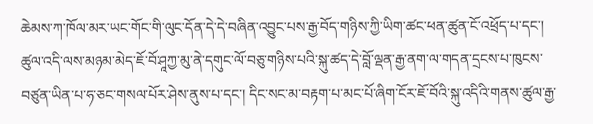ཆེམས་ཀ་ཁོལ་མར་ཡང་གོང་གི་ལུང་དོན་དེ་དེ་བཞིན་འབྱུང་པས་རྒྱ་བོད་གཉིས་ཀྱི་ཡིག་ཚང་ཕན་ཚུན་ངོ་འཕྲོད་པ་དང་། ཚུལ་འདི་ལས་མཉམ་མེད་ཇོ་བོ་ཤཱཀྱ་མུ་ནེ་དགུང་ལོ་བཅུ་གཉིས་པའི་སྐུ་ཚད་དེ་བློ་ལྡན་རྒྱ་ནག་ལ་གདན་དྲངས་པ་ཁུངས་བཙུན་ཡིན་པ་ཧ་ཅང་གསལ་པོར་ཤེས་ནུས་པ་དང་། དིང་སང་མ་བརྟག་པ་མང་པོ་ཞིག་ངོར་ཇོ་བོའི་སྐུ་འདིའི་གནས་ཚུལ་རྒྱ་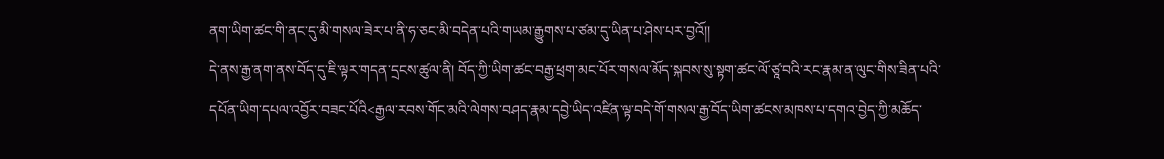ནག་ཡིག་ཚང་གི་ནང་དུ་མི་གསལ་ཟེར་པ་ནི་ཧ་ཅང་མི་བདེན་པའི་གཡམ་རྒྱུགས་པ་ཙམ་དུ་ཡིན་པ་ཤེས་པར་བྱའོ།།
དེ་ནས་རྒྱ་ནག་ནས་བོད་དུ་ཇི་ལྟར་གདན་དྲངས་ཚུལ་ནི། བོད་ཀྱི་ཡིག་ཚང་བརྒྱ་ཕྲག་མང་པོར་གསལ་མོད་སྐབས་སུ་སྟག་ཚང་ལོ་ཙཱ་བའི་རང་རྣམ་ན་ལུང་གིས་ཟིན་པའི་དཔོན་ཡིག་དཔལ་འབྱོར་བཟང་པོའི<རྒྱལ་རབས་གོང་མའི་ལེགས་བཤད་རྣམ་དབྱེ་ཡིད་འཛིན་ལྟ་བདེ་གོ་གསལ་རྒྱ་བོད་ཡིག་ཚངས་མཁས་པ་དགའ་བྱེད་ཀྱི་མཆོད་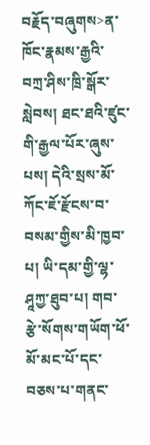བརྗོད་བཞུགས>ན་ཁོང་རྣམས་རྒྱའི་བཀྲ་ཤིས་ཁྲི་སྒོར་སླེབས། ཐང་ཐའི་ཛུང་གི་རྒྱལ་པོར་ཞུས་པས། དེའི་སྲས་མོ་ཀོང་ཇོ་རྫོངས་བ་བསམ་གྱིས་མི་ཁྱབ་པ། ཡི་དམ་གྱི་ལྷ་ཤཱཀྱ་ཐུབ་པ། གབ་རྩེ་སོགས་གཡོག་ཕོ་མོ་མང་པོ་དང་བཅས་པ་གནང་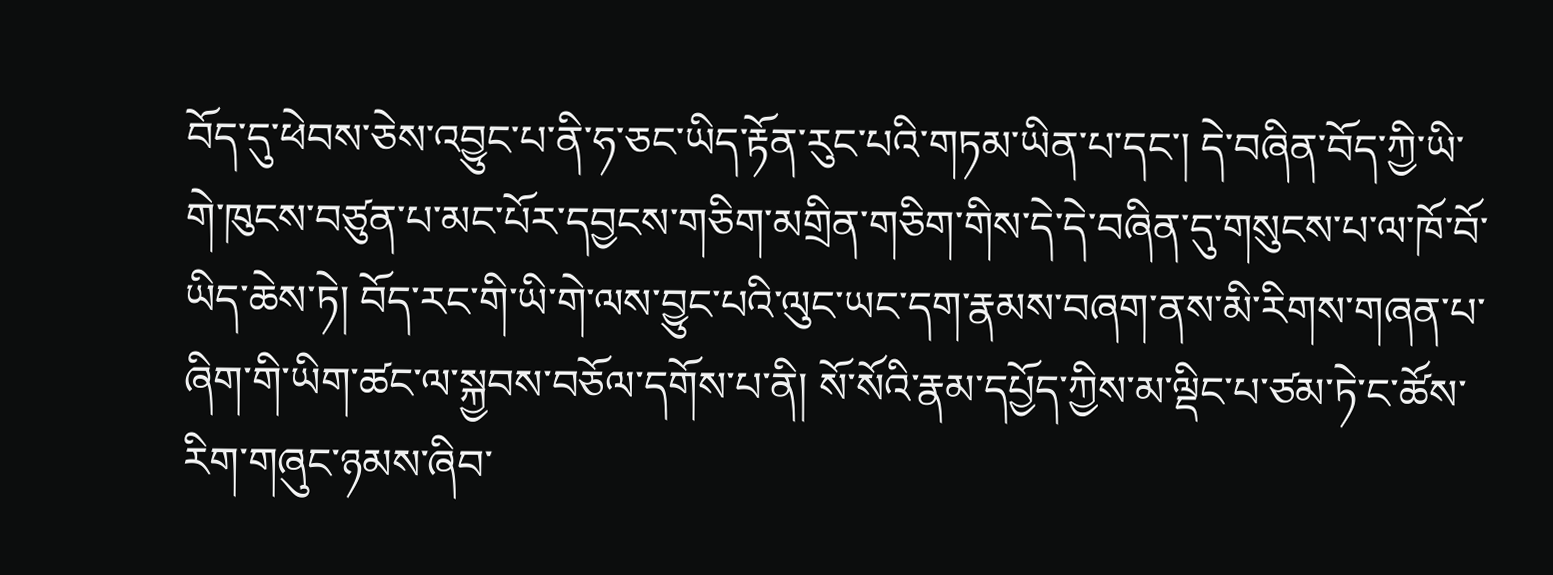བོད་དུ་ཕེབས་ཅེས་འབྱུང་པ་ནི་ཧ་ཅང་ཡིད་རྟོན་རུང་པའི་གཏམ་ཡིན་པ་དང་། དེ་བཞིན་བོད་ཀྱི་ཡི་གེ་ཁུངས་བཙུན་པ་མང་པོར་དབྱངས་གཅིག་མགྲིན་གཅིག་གིས་དེ་དེ་བཞིན་དུ་གསུངས་པ་ལ་ཁོ་བོ་ཡིད་ཆེས་ཏེ། བོད་རང་གི་ཡི་གེ་ལས་བྱུང་པའི་ལུང་ཡང་དག་རྣམས་བཞག་ནས་མི་རིགས་གཞན་པ་ཞིག་གི་ཡིག་ཚང་ལ་སྐྱབས་བཅོལ་དགོས་པ་ནི། སོ་སོའི་རྣམ་དཔྱོད་ཀྱིས་མ་ལྡིང་པ་ཙམ་ཏེ་ང་ཚོས་རིག་གཞུང་ཉམས་ཞིབ་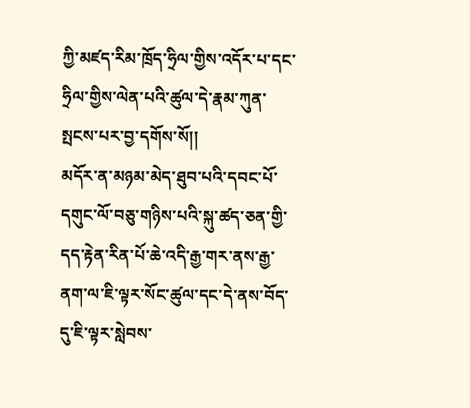ཀྱི་མཛད་རིམ་ཁྲོད་ཧྲིལ་གྱིས་འདོར་པ་དང་ཧྲིལ་གྱིས་ལེན་པའི་ཚུལ་དེ་རྣམ་ཀུན་སྤངས་པར་བྱ་དགོས་སོ།།
མདོར་ན་མཉམ་མེད་ཐུབ་པའི་དབང་པོ་དགུང་ལོ་བཅུ་གཉིས་པའི་སྐུ་ཚད་ཅན་གྱི་དད་རྟེན་རིན་པོ་ཆེ་འདི་རྒྱ་གར་ནས་རྒྱ་ནག་ལ་ཇི་ལྟར་སོང་ཚུལ་དང་དེ་ནས་བོད་དུ་ཇི་ལྟར་སླེབས་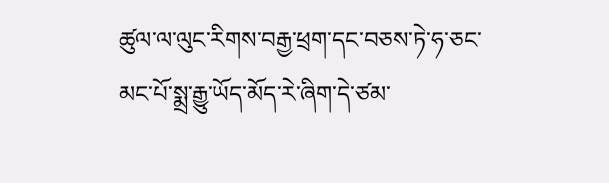ཚུལ་ལ་ལུང་རིགས་བརྒྱ་ཕྲག་དང་བཅས་ཏེ་ཧ་ཅང་མང་པོ་སྨྲ་རྒྱུ་ཡོད་མོད་རེ་ཞིག་དེ་ཙམ་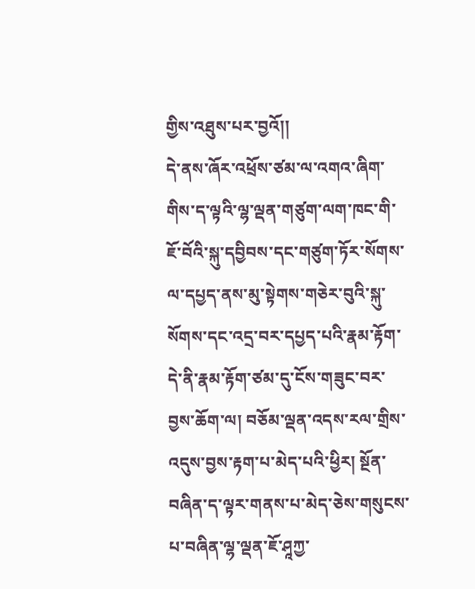གྱིས་འཐུས་པར་བྱའོ།།
དེ་ནས་ཞོར་འཕྲོས་ཙམ་ལ་འགའ་ཞིག་གིས་ད་ལྟའི་ལྷ་ལྡན་གཙུག་ལག་ཁང་གི་ཇོ་བོའི་སྐུ་དབྱིབས་དང་གཙུག་ཏོར་སོགས་ལ་དཔྱད་ནས་མུ་སྟེགས་གཅེར་བུའི་སྐུ་སོགས་དང་འདྲ་བར་དཔྱད་པའི་རྣམ་རྟོག་དེ་ནི་རྣམ་རྟོག་ཙམ་དུ་ངོས་གཟུང་བར་བྱས་ཆོག་ལ། བཅོམ་ལྡན་འདས་རལ་གྲིས་འདུས་བྱས་རྟག་པ་མེད་པའི་ཕྱིར། སྔོན་བཞིན་ད་ལྟར་གནས་པ་མེད་ཅེས་གསུངས་པ་བཞིན་ལྷ་ལྡན་ཇོ་ཤཱཀྱ་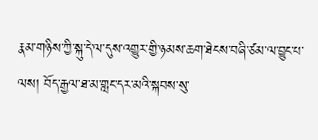རྣམ་གཉིས་ཀྱི་སྐུ་དེ་ལ་དུས་འགྱུར་གྱི་ཉམས་ཆག་ཐེངས་བཞི་ཙམ་ལ་བྱུང་པ་ལས། བོད་རྒྱལ་ཐ་མ་གླང་དར་མའི་སྐབས་སུ་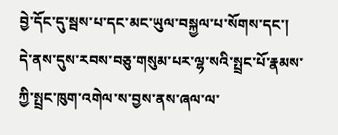བྱེ་དོང་དུ་སྦས་པ་དང་མང་ཡུལ་བསྐྱལ་པ་སོགས་དང་། དེ་ནས་དུས་རབས་བཅུ་གསུམ་པར་ལྷ་སའི་སྤྲང་པོ་རྣམས་ཀྱི་སྤྲང་ཁུག་འགེལ་ས་བྱས་ནས་ཞལ་ལ་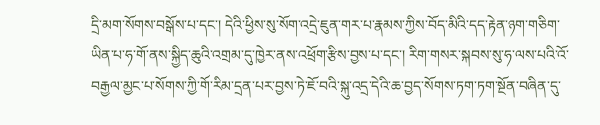དྲི་མག་སོགས་བསྒོས་པ་དང་། དེའི་ཕྱིས་སུ་སོག་འདྲེ་ཇུན་གར་པ་རྣམས་ཀྱིས་བོད་མིའི་དད་རྟེན་ཉག་གཅིག་ཡིན་པ་ཧ་གོ་ནས་སྐྱིད་ཆུའི་འགྲམ་དུ་ཁྱེར་ནས་འཕྲོག་རྩིས་བྱས་པ་དང་། རིག་གསར་སྐབས་སུ་ཧ་ལས་པའི་འོ་བརྒྱལ་མྱང་པ་སོགས་ཀྱི་གོ་རིམ་དྲན་པར་བྱས་ཏེ་ཇོ་བའི་སྐུ་འདྲ་དེའི་ཆ་བྱད་སོགས་ཏག་ཏག་སྔོན་བཞིན་དུ་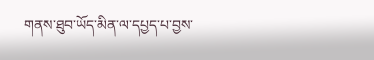གནས་ཐུབ་ཡོད་མིན་ལ་དཔྱད་པ་བྱས་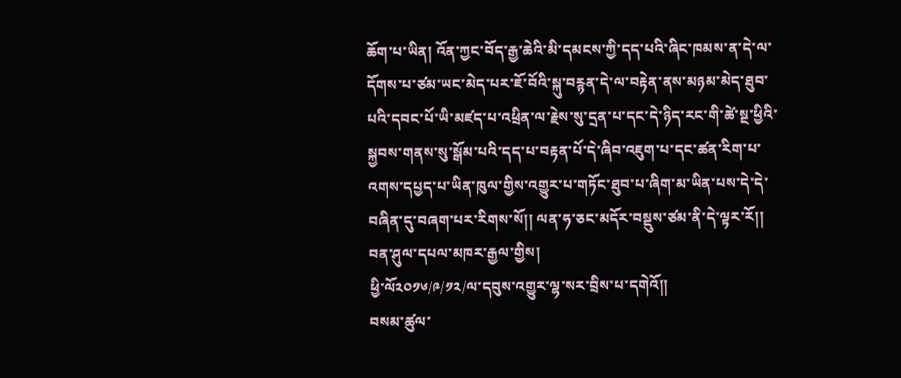ཆོག་པ་ཡིན། འོན་ཀྱང་བོད་རྒྱ་ཆེའི་མི་དམངས་ཀྱི་དད་པའི་ཞིང་ཁམས་ན་དེ་ལ་དོགས་པ་ཙམ་ཡང་མེད་པར་ཇོ་བོའི་སྐུ་བརྙན་དེ་ལ་བརྟེན་ནས་མཉམ་མེད་ཐུབ་པའི་དབང་པོ་ཡི་མཛད་པ་འཕྲིན་ལ་རྗེས་སུ་དྲན་པ་དང་དེ་ཉིད་རང་གི་ཚེ་སྔ་ཕྱིའི་སྐྱབས་གནས་སུ་སྒོམ་པའི་དད་པ་བརྟན་པོ་དེ་ཞིབ་འཇུག་པ་དང་ཚན་རིག་པ་འགས་དཔྱད་པ་ཡིན་ཁུལ་གྱིས་འགྱུར་པ་གཏོང་ཐུབ་པ་ཞིག་མ་ཡིན་པས་དེ་དེ་བཞིན་དུ་བཞག་པར་རིགས་སོ།། ལན་ཧ་ཅང་མདོར་བསྡུས་ཙམ་ནི་དེ་ལྟར་རོ།།
བན་ཤུལ་དཔལ་མཁར་རྒྱལ་གྱིས།
ཕྱི་ལོ༢༠༡༦/༩/༡༢/ལ་དབུས་འགྱུར་ལྷ་སར་བྲིས་པ་དགེའོ།།
བསམ་ཚུལ་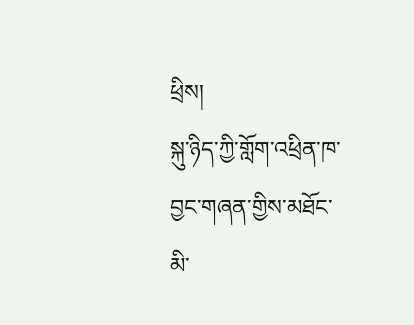ཕྲིས།
སྐུ་ཉིད་ཀྱི་གློག་འཕྲིན་ཁ་བྱང་གཞན་གྱིས་མཐོང་མི་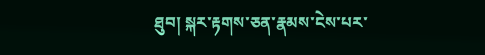ཐུབ། སྐར་རྟགས་ཅན་རྣམས་ངེས་པར་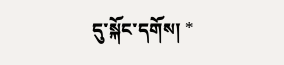དུ་སྐོང་དགོས། *